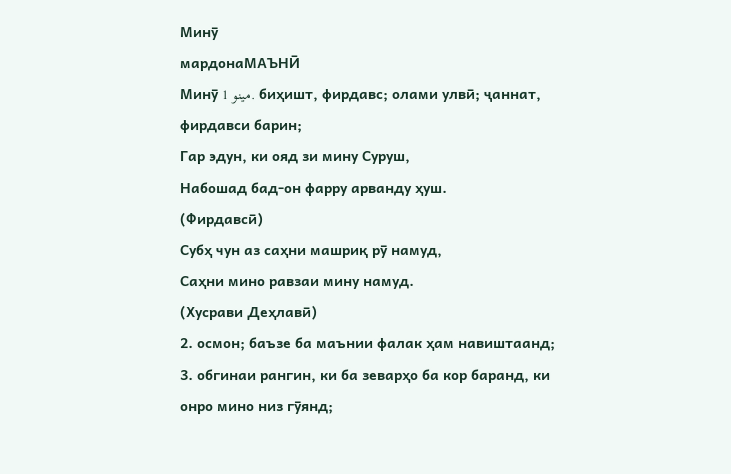Минӯ
мардонаМАЪНӢ
Минӯ مينو 1. биҳишт, фирдавс; олами улвӣ; ҷаннат, фирдавси барин;
Гар эдун, ки ояд зи мину Суруш,
Набошад бад-он фарру арванду ҳуш.
(Фирдавсӣ)
Субҳ чун аз саҳни машриқ рӯ намуд,
Саҳни мино равзаи мину намуд.
(Хусрави Деҳлавӣ)
2. осмон; баъзе ба маънии фалак ҳам навиштаанд;
3. обгинаи рангин, ки ба зеварҳо ба кор баранд, ки онро мино низ гӯянд;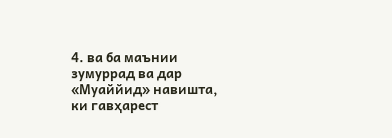4. ва ба маънии зумуррад ва дар «Муаййид» навишта, ки гавҳарест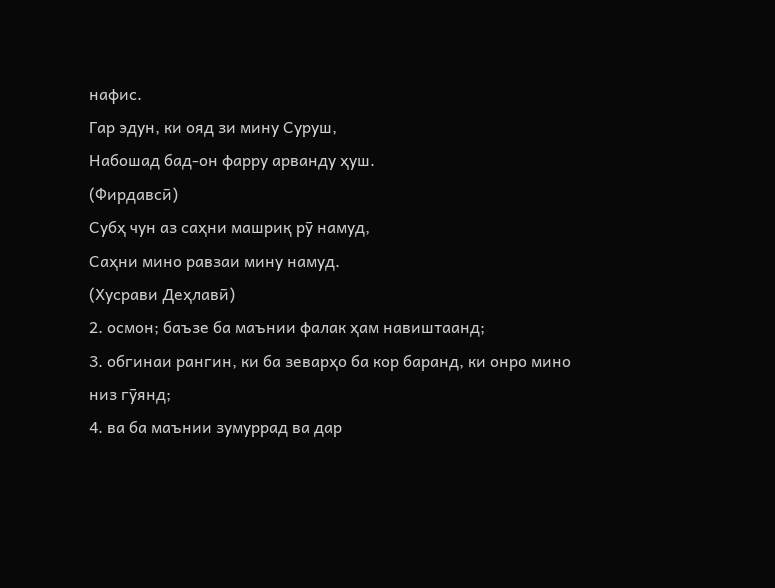нафис.
Гар эдун, ки ояд зи мину Суруш,
Набошад бад-он фарру арванду ҳуш.
(Фирдавсӣ)
Субҳ чун аз саҳни машриқ рӯ намуд,
Саҳни мино равзаи мину намуд.
(Хусрави Деҳлавӣ)
2. осмон; баъзе ба маънии фалак ҳам навиштаанд;
3. обгинаи рангин, ки ба зеварҳо ба кор баранд, ки онро мино низ гӯянд;
4. ва ба маънии зумуррад ва дар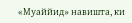«Муаййид» навишта, ки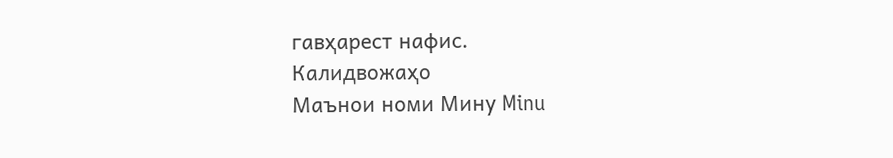гавҳарест нафис.
Калидвожаҳо
Маънои номи Мину Minu